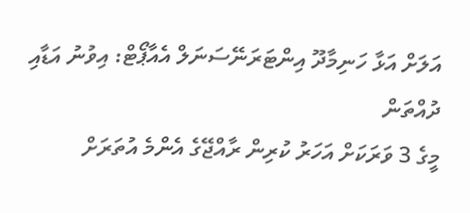އަލަށް އަޅާ ހަނިމާދޫ އިންޓަރަނޭސަނަލް އެއާޕޯޓް: އިވުނު އަޑާއި ދުއްތަން
މީގެ 3 ވަރަކަށް އަހަރު ކުރިން ރާއްޖޭގެ އެންމެ އުތަރަށް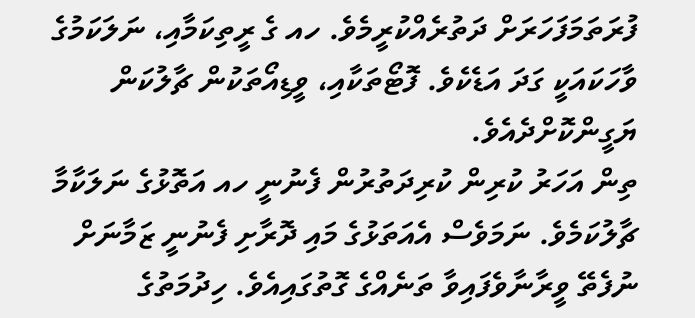ފުރަތަމަފަހަރަށް ދަތުރެއްކުރީމެވެ. ހއ ގެ ރީތިކަމާއި، ނަލަކަމުގެ ވާހަކައަކީ ގަދަ އަޑެކެވެ. ފޮޓޯތަކާއި، ވީޑިއޯތަކުން ޗާލުކަން ޔަގީންކޮށްދެއެވެ.
ތިން އަހަރު ކުރިން ކުރިދަތުރުން ފެނުނީ ހއ އަތޮޅުގެ ނަލަކާމާ ޗާލުކަމެވެ. ނަމަވެސް އެއަތަޅުގެ މައި ދޮރާށި ފެނުނީ ޒަމާނަށް ނުފެތޭ ވީރާނާވެފައިވާ ތަނެއްގެ ގޮތުގައިއެވެ. ހިދުމަތުގެ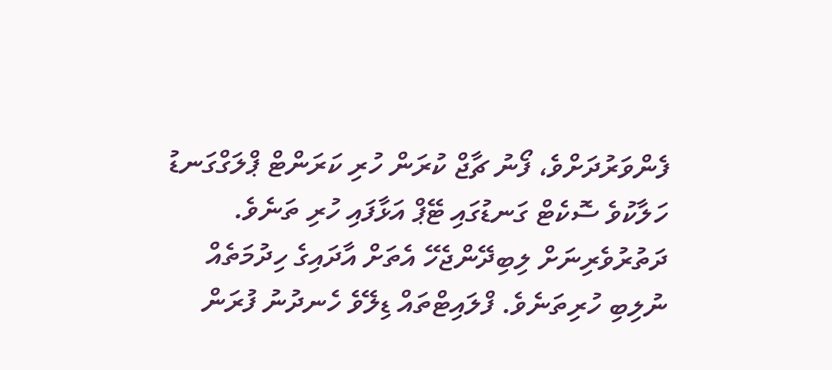ފެންވަރުދަށްވެ، ފޯނު ޗާޖް ކުރަން ހުރި ކަރަންޓް ޕްލަގްގަނޑު ހަލާކުވެ ސޮކެޓް ގަނޑުގައި ޓޭޕް އަޅާފައި ހުރި ތަނެވެ. ދަތުރުވެރިނަށް ލިބިދޭންޖެހޭ އެތަށް އާދައިގެ ހިދުމަތެއް ނުލިބި ހުރިތަނެވެ. ފްލައިޓްތައް ޑިލޭވެ ހެނދުނު ފުރަން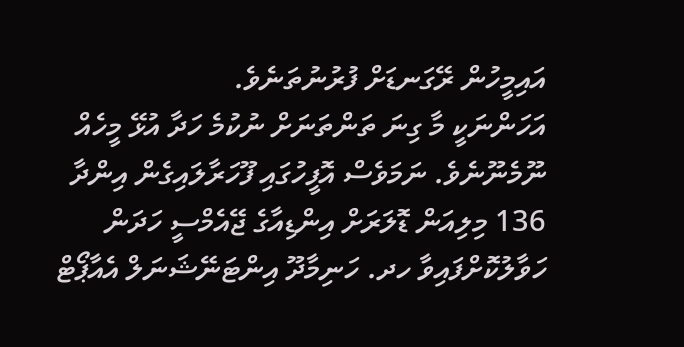އައިމީހުން ރޭގަނޑަށް ފުރުނުތަނެވެ.
އަހަންނަކީ މާ ގިނަ ތަންތަނަށް ނުކުމެ ހަދާ އުޅޭ މީހެއް ނޫމެނޫނެވެ. ނަމަވެސް އޮފީހުގައި ފޫހަރާލައިގެން އިންދާ 136 މިލިއަން ޑޮލަރަށް އިންޑިއާގެ ޖޭއެމްސީ ހަދަން ހަވާލުކޮށްފައިވާ ހދ. ހަނިމާދޫ އިންޓަނޭޝަނަލް އެއާޕޯޓް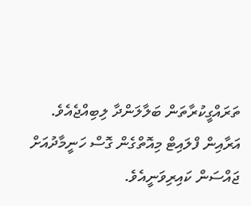ތަރައްގީކުރާތަން ބަލާލަންދާ ލިބިއްޖެއެވެ.
އަރާއިން ފްލައިޓް މިއޮތްގެން ގޮސް ހަނީމާދުއަށް ޖައްސަން ކައިރިވަނީއެވެ.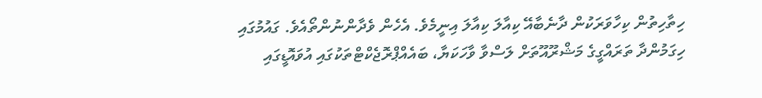ހިތާހިތުން ކިހާވަރަކުން ދާނެބާއޭ ކިއާލަ ކިއާލަ އިނީމެވެ. އެހެން ވެދާންނުންތޯއެވެ. ގައުމުގައި ހިގަމުންދާ ތަރައްގީގެ މަޝްރޫއޫތަށް ލަސްވާ ވާހަކަޔާ، ބައެއްޕްރޮޖެކްޓްތަކުގައި އުވައޮޑީގައި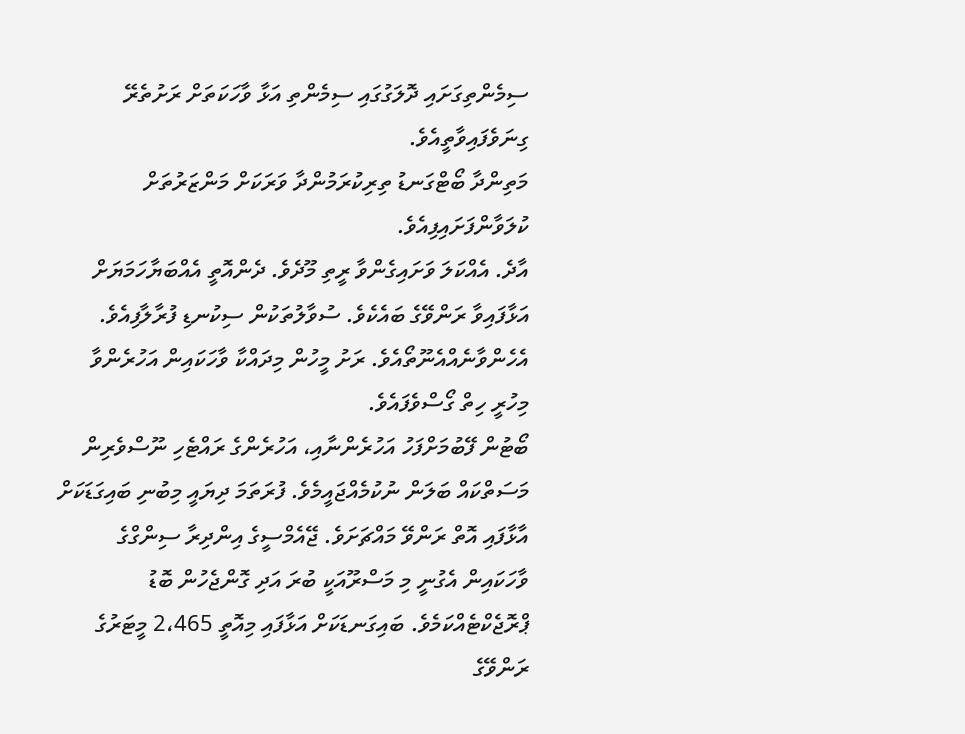ސިމެންތިގަށައި ދޮލަގުގައި ސިމެންތި އަޅާ ވާހަކަތަށް ރަށުތެރޭ ގިނަވެފައިވާތީއެވެ.
މަތިންދާ ބޯޓްގަނޑު ތިރިކުރަމުންދާ ވަރަކަށް މަންޒަރުތަށް ކުލަވާންފަށައިފިއެވެ.
އާދެ. އެއްކަލަ ވަށައިގެންވާ ރީތި މޫދެވެ. ދެންއޮތީ އެއްބަޔާހަމަޔަށް އަޅާފައިވާ ރަންވޭގެ ބައެކެވެ. ސުވާލުތަކުން ސިކުނޑި ފުރާލާފިއެވެ. އެހެންވާނެއްއެނޫތޯއެވެ. ރަށު މީހުން މިދައްކާ ވާހަކައިން އަހުރެންވާ މިހުރީ ހިތް ގޯސްވެފައެވެ.
ބޯޓުން ފޭބުމަށްފަހު އަހުރެންނާއި، އަހުރެންގެ ރައްޓެހި ނޫސްވެރިން މަސަތްކައް ބަލަން ނުކުމެއްޖައީމެވެ. ފުރަތަމަ ދިޔައީ މިބުނި ބައިގަޑަކަށް އާޅާފައި އޮތް ރަންވޭ މައްޗަށަވެ. ޖޭއެމްސީގެ އިންދިރާ ސިންގްގެ ވާހަކައިން އެގުނީ މި މަސްރޫއަކީ ބުރަ އަދި ގޮންޖެހުން ބޮޑު ޕްރޮޖެކްޓެއްކަމެވެ. ބައިގަނޑަކަށް އަޅާފައި މިއޮތީ 2،465 މީޓަރުގެ ރަންވޭގެ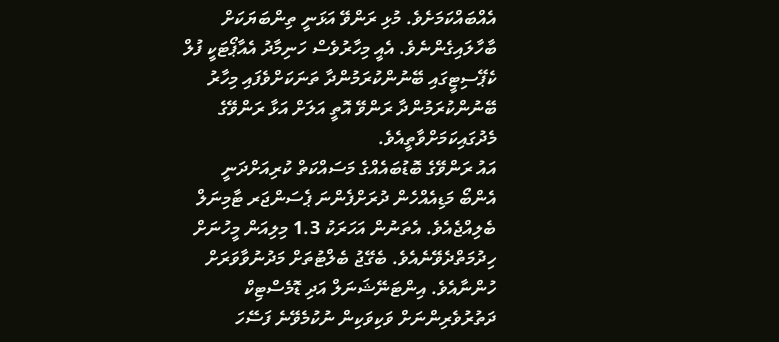އެއްބައްކަމަށެވެ. މުޅި ރަންވޭ އަޅަނީ ތިންބަޔަކަށް ބާހާލައިގެންނެވެ. އެއީ މިހާރުވެސް ހަނިމާދު އެއާޕޯޓަކީ ފުލް ކެޕޭސިޓީގައި ބޭނުންކުރަމުންދާ ތަނަކަށްވެފައި މިހާރު ބޭނުންކުރަމުންދާ ރަންވޭ އޮތީ އަލަށް އަޅާ ރަންވޭގެ މެދުގައިކަމަށްވާތީއެވެ.
އައު ރަންވޭގެ ބޮޑުބައެއްގެ މަސައްކަތް ކުރިއަށްދަނީ
އެންބޯ މަޑިއެއްހެން ދުރަށްފެންނަ ޕެސަންޖަރ ޓާމިނަލް ބެލިއްޖެއެވެ. އެތަނުން އަހަރަކު 1.3 މިލިއަން މީހުނަށް ހިދުމަތްދެވޭނެއެވެ. ބެގޭޖު ބެލްޓުތަށް މަދުނުވާވަރަށް ހުންނާއެވެ. އިންޓަނޭޝަނަލް އަދި ޑޮމެސްޓިކް ދަތުރުވެރިންނަށް ވަކިވަކިން ނުކުމެވޭނެ ފަސޭހަ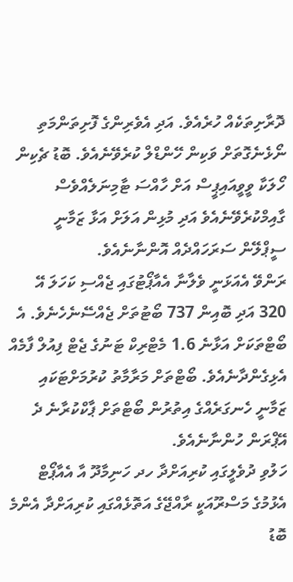ދޮރާށިތަކެއް ހުރެއެވެ. އަދި އެވެރިންގެ ފޮށިތަންމަތި ނޯޅެނެގޮތަށް ވަކިން ހޭންޑްލް ކުރެވޭނެއެވެ. ބޮޑު ޗެކިން ހޯލަކާ ވީވީއައިޕީސް އަށް ހާއްސަ ޓާމިނަލެއްވެސް ގާއިމްކުރެވޭނެއެވެ އަދި މުޅިން އަލަށް އަޅާ ޒަމާނީ ސީޕްލޭން ސަރަހައްދެއް އޮންނާނެއެވެ.
ރަންވޭ އެއަޅަނީ ވެލާނާ އެއާޕޯޓުގައި ޖެއްސި ކަހަލަ އޭ 320 އަދި ބޮއިން 737 ބޯޓުތަށް ޖެއްސޭނެހެނެވެ. އެ ބޯޓްތަކަށް އަޅާނެ 1.6 މެޓްރިކް ޓަނުގެ ޖެޓް ފިއުލް ފާމެއް އެޅިގެންދާނެއެވެ. ބޯޓްތަށް މަރާމާތު ކުރުމަށްޓަކައި ޒަމާނީ ހެނގަރެއްގެ އިތުރުން ބޯޓްތަށް ޕާކްކުރާނެ ދެ އޭޕްރަން ހުންނާނެއެވެ.
ހަލުވި ދުވެލީގައި ކުރިއަށްދާ ހދ ހަނިމާދޫ އާ އެއާޕޯޓް އެޅުމުގެ މަސްރޫއަކީ ރާއްޖޭގެ އަތޮޅެއްގައި ކުރިއަށްދާ އެންމެ ބޮޑު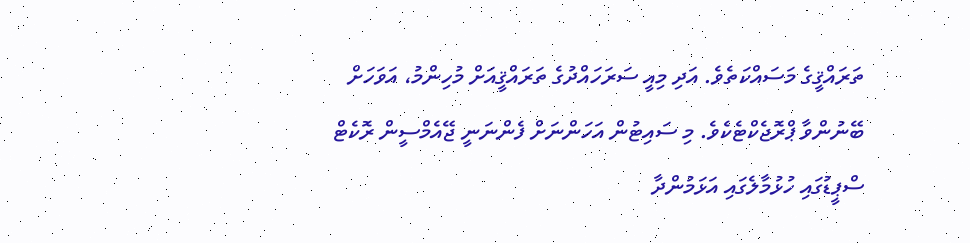ތަރައްޤީގެ މަސައްކަތެވެ. އަދި މިއީ ސަރަހައްދުގެ ތަރައްޤީއަށް މުހިންމު، އަވަހަށް ބޭނުންވާ ޕްރޮޖެކްޓެކެވެ. މި ސައިޓުން އަހަންނަށް ފެންނަނީ ޖޭއެމްސީން ރޮކެޓް ސްޕީޑުގައި ހުޅުމާލެގައި އަޅަމުންދާ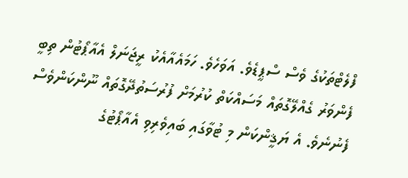ފްލެޓްތަކުގެ ވެސް ސްޕީޑެވެ. އަވަހެވެ. ހަމައެއާއެކު ރީޖަނަލް އެއާޕޯޓުން ތިބީ ފެންވަރު ގެއްލޭގޮތައް މަސައްކަތް ކުރުމަށް ފުރުސަތުދޭގޮތައް ނޫންކަންވެސް ފެނުނެވެ. އެ ޔަޤީންކަން މި ޓުވާގައި ބައިވެރިވި އެއާޕޯޓުގެ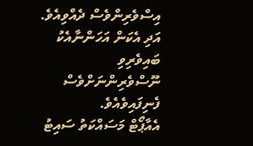އިސްވެރިންވެސް ދެއްވިއެވެ. އަދި އެކަން އަހަންނާއެކު ބައިވެރިވި ނޫސްވެރިންނަށްވެސް ފެނިފައިވެއެވެ.
އެއާޕޯޓް މަސައްކަތު ސައިޓު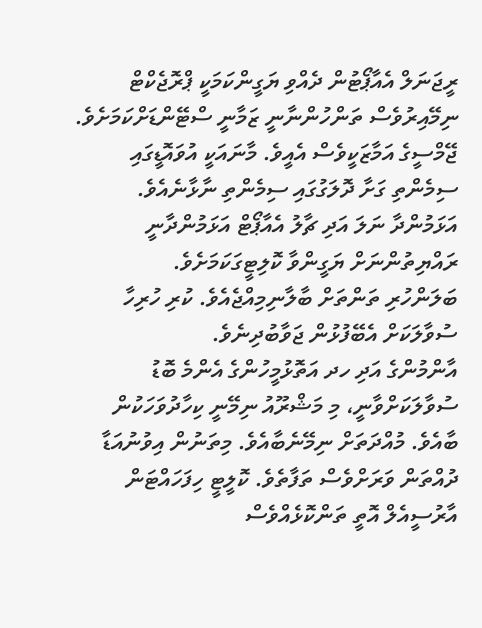ރީޖަނަލް އެއާޕޯޓުން ދެއްވި ޔަގީންކަމަކީ ޕްރޮޖެކްޓް ނިމޭއިރުވެސް ތަންހުންނާނީ ޒަމާނީ ސްޓޭންޑަށްކަމަށެވެ. ޖޭމްސީގެ އަމާޒަކީވެސް އެއީވެ. މާނައަކީ އުވައޮޑީގައި ސިމެންތި ގަށާ ދޮލަގުގައި ސިމެންތި ނާޅާނެއެވެ. އަޅަމުންދާ ނަލަ އަދި ޗާލު އެއާޕޯޓް އަޅަމުންދާނީ ރައްޔިތުންނަށް ޔަގީންވާ ކޮލިޓީގަކަމަށެވެ.
ބަލަންހުރި ތަންތަށް ބާލާނިމިއްޖެއެވެ. ކުރި ހުރިހާ ސުވާލަކަށް އެބޭފުޅުން ޖަވާބުދިނެވެ.
އާންމުންގެ އަދި ހދ އަތޮޅުމީހުންގެ އެންމެ ބޮޑު ސުވާލަކަށްވާނީ، މި މަޝްރޫއު ނިމޭނީ ކިހާދުވަހަކުން ބާއެވެ. މުއްދަތަށް ނިމޭނެބާއެވެ. މިތަނުން އިވުނުއަޑާ ދުއްތަން ވަރަށްވެސް ތަފާތެވެ. ކޮލީޓީ ހިފަހައްޓަން އާރުސީއެލް އޮތީ ތަންކޮޅެއްވެސް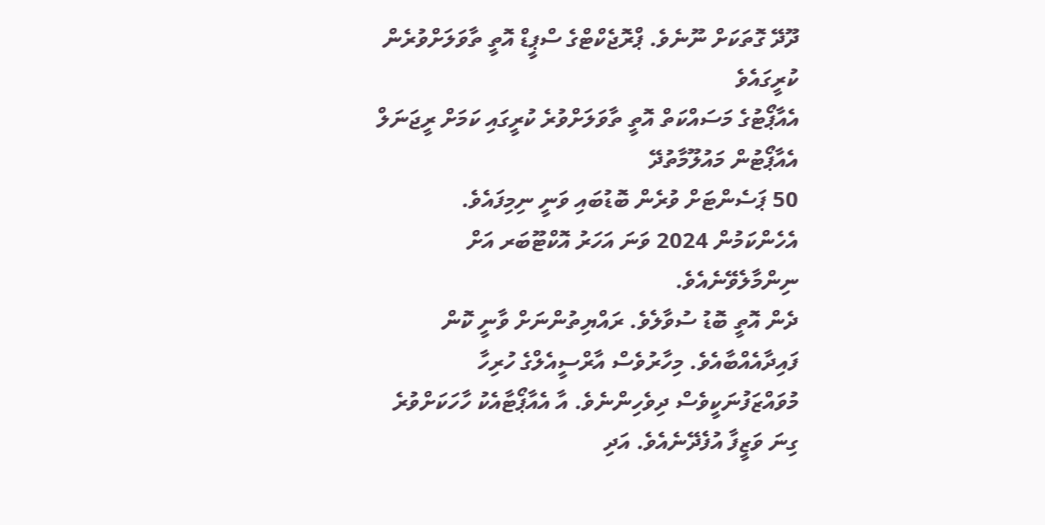ދޫދޭ ގޮތަކަށް ނޫނެވެ. ޕްރޮޖެކްޓްގެ ސްޕީޑް އޮތީ ތާވަލަށްވުރެން ކުރީގައެވެ
އެއާޕޯޓުގެ މަސައްކަތް އޮތީ ތާވަލަށްވުރެ ކުރީގައި ކަމަށް ރީޖަނަލް އެއާޕޯޓުން މައުލޫމާތުދޭ
50 ޕަސެންޓަށް ވުރެން ބޮޑުބައި ވަނީ ނިމިފައެވެ. އެހެންކަމުން 2024 ވަނަ އަހަރު އޮކްޓޫބަރ އަށް ނިންމާލެވޭނެއެވެ.
ދެން އޮތީ ބޮޑު ސުވާލެވެ. ރައްޔިތުންނަށް ވާނީ ކޮން ފައިދާއެއްބާއެވެ. މިހާރުވެސް އާރްސީއެލްގެ ހުރިހާ މުވައްޒަފުނަކީވެސް ދިވެހިންނެވެ. އާ އެއާޕޯޓާއެކު ހާހަކަށްވުރެ ގިނަ ވަޒީފާ އުފެދޭނެއެވެ. އަދި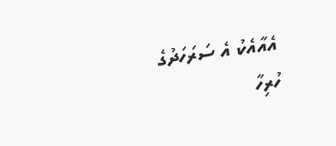އެއާއެކު އެ ސަރަހަދުގެ ހުރިހާ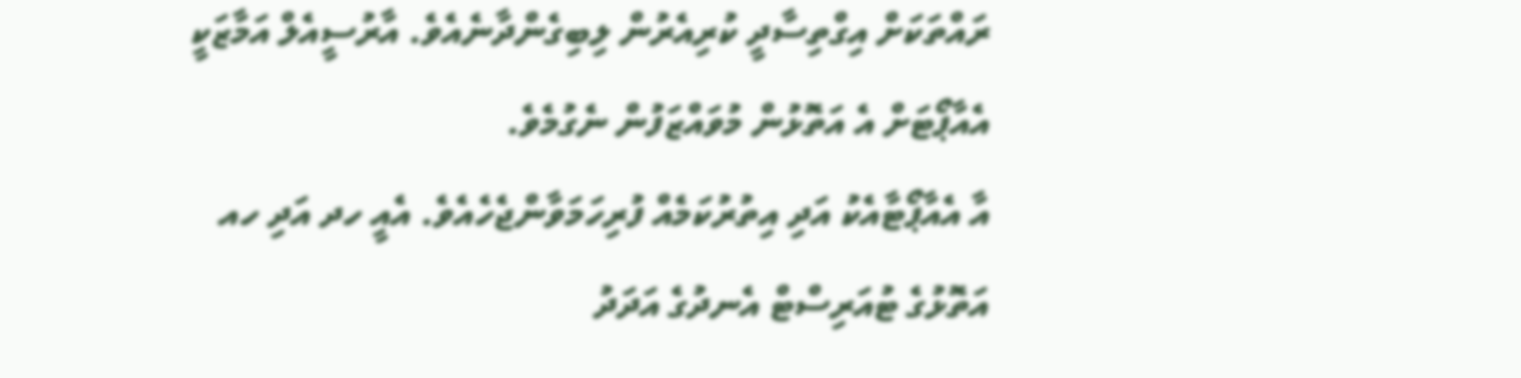ރައްތަކަށް އިގްތިސާދީ ކުރިއެރުން ލިބިގެންދާނެއެވެ. އާރުސީއެލް އަމާޒަކީ އެއާޕޯޓަށް އެ އަތޮޅުން މުވައްޒަފުން ނެގުމެވެ.
އާ އެއާޕޯޓާއެކު އަދި އިތުރުކަމެއް ފުރިހަމަވާންޖެހެއެވެ. އެއީ ހދ އަދި ހއ އަތޮޅުގެ ޓުއަރިސްޓް އެނދުގެ އަދަދު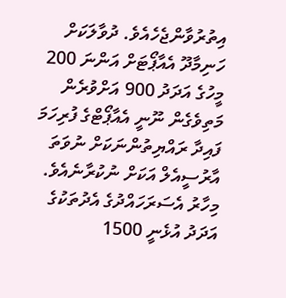އިތުރުވާންޖެހެއެވެ. ދުވާލަކަށް ހަނިމާދޫ އެއާޕޯޓަށް އަންނަ 200 މީހުގެ އަދަދު 900 އަށްވުރެން މަތިވެގެން ނޫނީ އެއާޕޯޓްގެ ފުރިހަމަ ފައިދާ ރައްޔިތުންނަކަށް ނުވަތަ އާރުސީއެލް އަކަށް ނުކުރާނެއެވެ. މިހާރު އެސަރަހައްދުގެ އެދުތަކުގެ އަދަދު އުޅެނީ 1500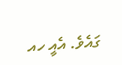ގައެވެ. އެއީ ހއ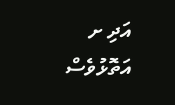އަދި ށ އަތޮޅުވެސް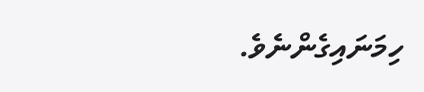ހިމަނައިގެންނެވެ.